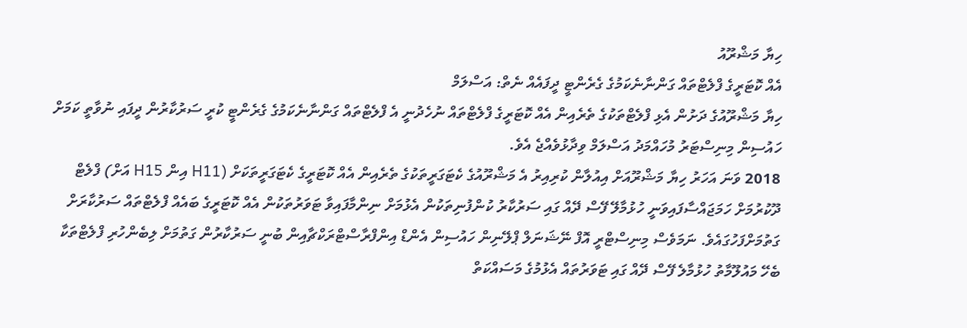ހިޔާ މަޝްރޫއު
އެއް ކޮޓަރީގެ ފްލެޓްތައް ގަންނާނެކަމުގެ ގެރެންޓީ ދީފައެއް ނެތް: އަސްލަމް
ހިޔާ މަޝްރޫއުގެ ދަށުން އެޅި ފްލެޓްތަކުގެ ތެރެއިން އެއް ކޮޓަރީގެ ފްލެޓްތައް ނުހެދުނީ އެ ފްލެޓްތައް ގަންނާނެކަމުގެ ގެރެންޓީ ކުރީ ސަރުކާރުން ދީފައި ނުވާތީ ކަމަށް ހައުސިން މިނިސްޓަރު މުހައްމަދު އަސްލަމް ވިދާޅުވެއްޖެ އެވެ.
2018 ވަނަ އަހަރު ހިޔާ މަޝްރޫއަށް އިއުލާން ކުރިއިރު އެ މަޝްރޫއުގެ ކެޓަގަރީތަކުގެ ތެރެއިން އެއް ކޮޓަރީގެ ކެޓަގަރީތަކަށް (H11 އިން H15 އަށް) ފްލެޓް ދޫކުރުމަށް ހަމަޖައްސާފައިވަނީ ހުޅުމާލޭ ފޭސް ދޭއް ގައި ސަރުކާރު ކުންފުނިތަކުން އެޅުމަށް ނިންމާފައިވާ ޓަވަރުތަކުން އެއް ކޮޓަރީގެ ބައެއް ފްލެޓްތައް ސަރުކާރަށް ގަތުމަށްފަހުގައެވެ. ނަމަވެސް މިނިސްޓްރީ އޮފް ނޭޝަނަލް ޕްލޭނިން ހައުސިން އެންޑް އިންފްރާސްޓްރަކްޗާއިން ބުނީ ސަރުކާރުން ގަތުމަށް ލިބެންހުރި ފްލެޓްތަކާ ބެހޭ މައުލޫމާތު ހުޅުމާލެ ފޭސް ދޭއް ގައި ޓަވަރުތައް އެޅުމުގެ މަސައްކަތް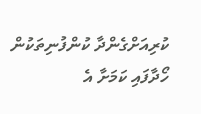ކުރިއަށްގެންދާ ކުންފުނިތަކުން ހޯދާފައި ކަމަށާ އެ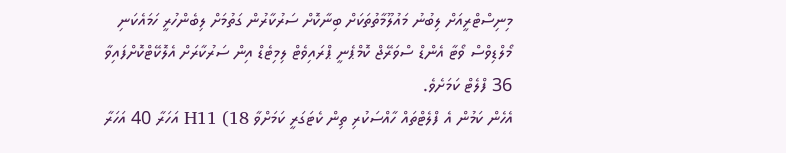މިނިސްޓްރީއަށް ލިބުނު މައުލޫމާތުތަކަށް ބިނާކޮށް ސަރުކާރުން ގަތުމަށް ލިބެންހުރީ ހަމައެކަނި މޯލްޑިވްސް ވޯޓާ އެންޑް ސްވަރޭޖް ކޮމްޕެނީ ޕްރައިވެޓް ލިމިޓެޑް އިން ސަރުކާރަށް އެލޮކޭޓްކޮށްފައިވާ 36 ފްލެޓް ކަމަށެވެ.
އެހެން ކަމުން އެ ފްލެޓްތައް ހާއްސަކުރި ތިން ކެޓަގަރީ ކަމަށްވާ H11 (18 އަހަރާ 40 އަހަރާ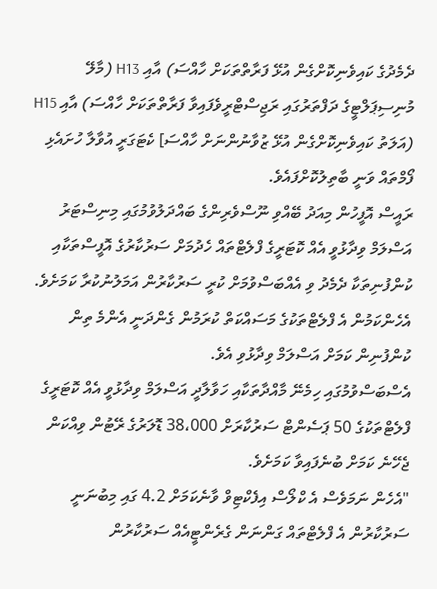ދެމެދުގެ ކައިވެނިކޮށްގެން އުޅޭ ފަރާތްތަކަށް ހާއްސަ) އާއި H13 (މާލޭ މުނިސިޕަލްޓީގެ ދަފްތަރުގައި ރަޖިސްޓްރީވެފައިވާ ފަރާތްތަކަށް ހާއްސަ) އާއި H15 (އަލަތު ކައިވެނިކޮށްގެން އުޅޭ ޒުވާނުންނަށް ހާއްސަ] ކެޓަގަރީ އުވާލާ ހުށައެޅި ފޯމްތައް ވަނީ ބާތިލުކޮށްފައެވެ.
ރައީސް އޮފީހުން މިއަދު ބޭއްވި ނޫސްވެރިންގެ ބައްދަލުވުމުގައި މިނިސްޓަރު އަސްލަމް ވިދާޅުވީ އެއް ކޮޓަރީގެ ފްލެޓްތައް ހެދުމަށް ސަރުކާރުގެ އޮފީސްތަކާއި ކުންފުނިތަކާ ދެމެދު ވި އެއްބަސްވުމަށް ކުރީ ސަރުކާރުން އަމަލުނުކުރާ ކަމަށެވެ. އެހެންކަމުން އެ ފްލެޓްތަކުގެ މަސައްކަތް ކުރަމުން ގެންދަނީ އެންމެ ތިން ކުންފުނިން ކަމަށް އަސްލަމް ވިދާޅުވި އެވެ.
އެސްބަސްވުމުގައި ހިމެނޭ މާއްދާތަކާއި ހަވާލާދީ އަސްލަމް ވިދާޅުވީ އެއް ކޮޓަރީގެ ފްލެޓްތަކުގެ 50 ޕަސެންޓް ސަރުކާރަށް 38،000 ޑޮލަރުގެ ރޭޓުން ވިއްކަން ޖެހޭނެ ކަމަށް ބުނެފައިވާ ކަމަށެވެ.
"އެހެން ނަމަވެސް އެ ކްލޯސް އިފެކްޓިވް ވާނެކަމަށް 4.2 ގައި މިބުނަނީ ސަރުކާރުން އެ ފްލެޓްތައް ގަންނަން ގެރެންޓީއެއް ސަރުކާރުން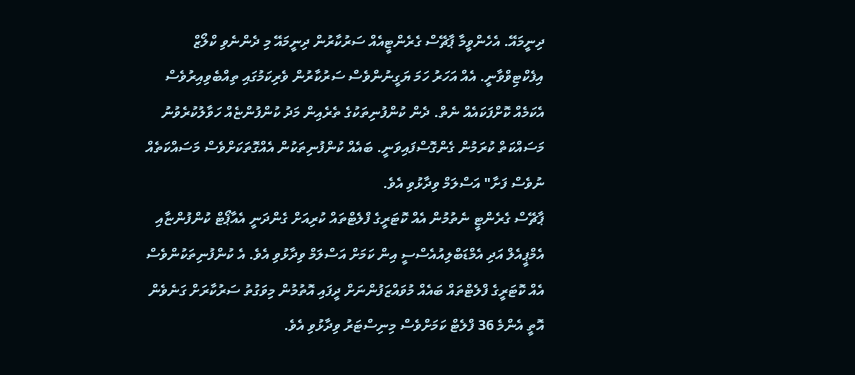ދިނީމައޭ. އެހެންވީމާ ޕާޗޭސް ގެރެންޓީއެއް ސަރުކާރުން ދިނީމައޭ މި ދެންނެވި ކްލޯޒް އިފެކްޓިވްވާނީ. އެއް އަހަރު ހަމަ ޔަގީނުންވެސް ސަރުކާރުން ވެރިކަމުގައި ތިއްބެވިއިރުވެސް އެކަމެއް ކޮށްފަކައެއް ނެތް. ދެން ކުންފުނިތަކުގެ ތެރެއިން މަދު ކުންފުންޏެއް ހަވާލުކުރެވުނު މަސައްކަތް ކުރަމުން ގެންގޮސްފައިވަނީ. ބައެއް ކުންފުނިތަކުން އެއްގޮތަކަށްވެސް މަސައްކަތެއް ނުވެސް ފަށާ" އަސްލަމް ވިދާޅުވި އެވެ.
ޕާޗޭސް ގެރެންޓީ ނެތުމުން އެއް ކޮޓަރީގެ ފްލެޓްތައް ކުރިއަށް ގެންދަނީ އެއާޕޯޓް ކުންފުންޏާއި އެމްޕީއެލް އަދި އެމްޑަބްލިއުއެސްސީ އިން ކަމަށް އަސްލަމް ވިދާޅުވި އެވެ. އެ ކުންފުނިތަކުންވެސް އެއް ކޮޓަރީގެ ފްލެޓްތައް ބައެއް މުވައްޒަފުންނަށް ދީފައި އޮތުމުން މިވަގުތު ސަރުކާރަށް ގަނެވެން އޮތީ އެންމެ 36 ފްލެޓް ކަމަށްވެސް މިނިސްޓަރު ވިދާޅުވި އެވެ.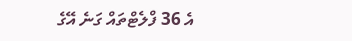އެ 36 ފްލެޓްތައް ގަނެ އޭގެ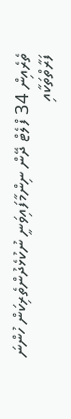ތެރެއިން 34 ފްލެޓް ދޭން ނިންމާފައިވަނީ ނުކުޅެދުންތެރިކަން ހުންނަ ފަރާތްތަކާއި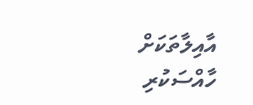އާއިލާތަކަށް ހާއްސަކުރި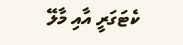ކެޓަގަރީ އާއި މާލޭ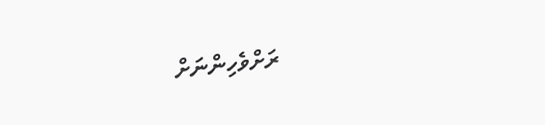ރަށްވެހިންނަށް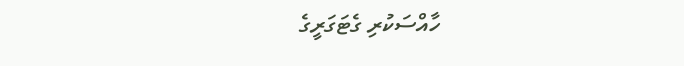ހާއްސަކުރި ގެޓަގަރީގެ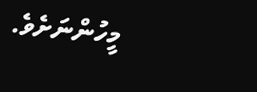މީހުންނަށެވެ.